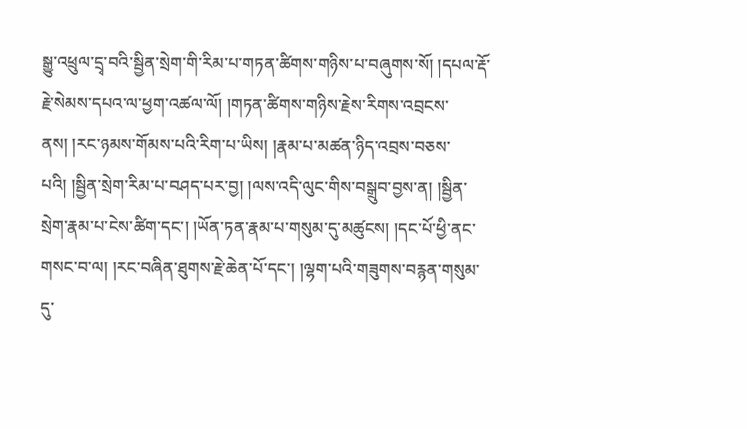སྒྱུ་འཕྲུལ་དྲྭ་བའི་སྦྱིན་སྲེག་གི་རིམ་པ་གཏན་ཚིགས་གཉིས་པ་བཞུགས་སོ། །དཔལ་རྡོ་རྗེ་སེམས་དཔའ་ལ་ཕྱག་འཚལ་ལོ། །གཏན་ཚིགས་གཉིས་རྗེས་རིགས་འབྲངས་ནས། །རང་ཉམས་གོམས་པའི་རིག་པ་ཡིས། །རྣམ་པ་མཚན་ཉིད་འབྲས་བཅས་པའི། །སྦྱིན་སྲེག་རིམ་པ་བཤད་པར་བྱ། །ལས་འདི་ལུང་གིས་བསྒྲུབ་བྱས་ན། །སྦྱིན་སྲེག་རྣམ་པ་ངེས་ཚིག་དང་། །ཡོན་ཏན་རྣམ་པ་གསུམ་དུ་མཚུངས། །དང་པོ་ཕྱི་ནང་གསང་བ་ལ། །རང་བཞིན་ཐུགས་རྗེ་ཆེན་པོ་དང་། །ལྷག་པའི་གཟུགས་བརྙན་གསུམ་དུ་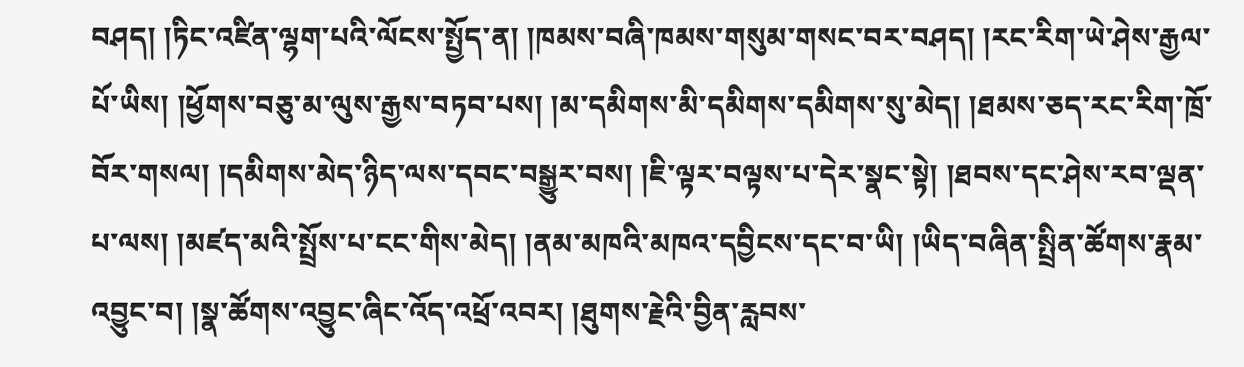བཤད། །ཏིང་འཛིན་ལྷག་པའི་ལོངས་སྤྱོད་ན། །ཁམས་བཞི་ཁམས་གསུམ་གསང་བར་བཤད། །རང་རིག་ཡེ་ཤེས་རྒྱལ་པོ་ཡིས། །ཕྱོགས་བཅུ་མ་ལུས་རྒྱས་བཏབ་པས། །མ་དམིགས་མི་དམིགས་དམིགས་སུ་མེད། །ཐམས་ཅད་རང་རིག་ཁྲོ་བོར་གསལ། །དམིགས་མེད་ཉིད་ལས་དབང་བསྒྱུར་བས། །ཇི་ལྟར་བལྟས་པ་དེར་སྣང་སྟེ། །ཐབས་དང་ཤེས་རབ་ལྡན་པ་ལས། །མཛད་མའི་སྤྲོས་པ་ངང་གིས་མེད། །ནམ་མཁའི་མཁའ་དབྱིངས་དང་བ་ཡི། །ཡིད་བཞིན་སྤྲིན་ཚོགས་རྣམ་འབྱུང་བ། །སྣ་ཚོགས་འབྱུང་ཞིང་འོད་འཕྲོ་འབར། །ཐུགས་རྗེའི་བྱིན་རླབས་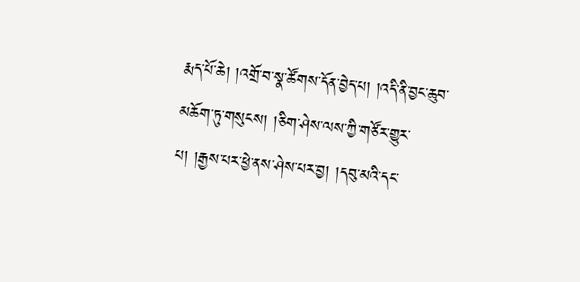རྨད་པོ་ཆེ། །འགྲོ་བ་སྣ་ཚོགས་དོན་བྱེད་པ། །འདི་ནི་བྱང་ཆུབ་མཆོག་ཏུ་གསུངས། །ཅིག་ཤེས་ལས་ཀྱི་གཙོར་གྱུར་པ། །རྒྱས་པར་ཕྱེ་ནས་ཤེས་པར་བྱ། །དབུ་མའི་དང་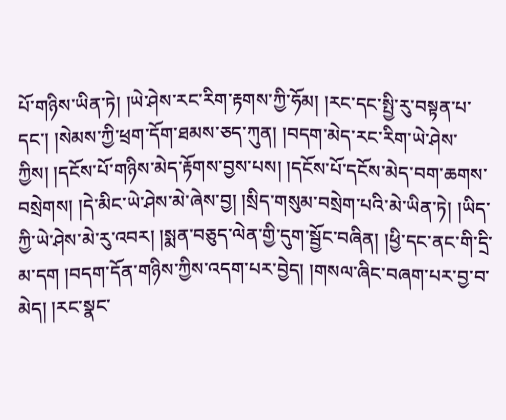པོ་གཉིས་ཡིན་ཏེ། །ཡེ་ཤེས་རང་རིག་རྟགས་ཀྱི་ཧོམ། །རང་དང་སྤྱི་རུ་བསྟན་པ་དང་། །སེམས་ཀྱི་ཕྲག་དོག་ཐམས་ཅད་ཀུན། །བདག་མེད་རང་རིག་ཡེ་ཤེས་ཀྱིས། །དངོས་པོ་གཉིས་མེད་རྟོགས་བྱས་པས། །དངོས་པོ་དངོས་མེད་བག་ཆགས་བསྲེགས། །དེ་མིང་ཡེ་ཤེས་མེ་ཞེས་བྱ། །སྲིད་གསུམ་བསྲེག་པའི་མེ་ཡིན་ཏེ། །ཡིད་ཀྱི་ཡེ་ཤེས་མེ་རུ་འབར། །སྨན་བཅུད་ལེན་གྱི་དུག་སྦྱོང་བཞིན། །ཕྱི་དང་ནང་གི་དྲི་མ་དག །བདག་དོན་གཉིས་ཀྱིས་འདག་པར་བྱེད། །གསལ་ཞིང་བཞག་པར་བྱ་བ་མེད། །རང་སྣང་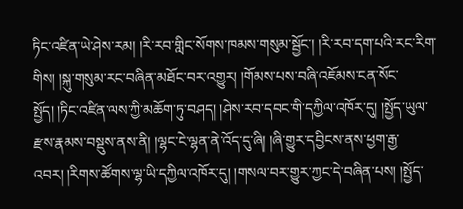ཏིང་འཛིན་ཡེ་ཤེས་རམ། །རི་རབ་གླིང་སོགས་ཁམས་གསུམ་སྦྱོང་། །རི་རབ་དག་པའི་རང་རིག་གིས། །སྐུ་གསུམ་རང་བཞིན་མཐོང་བར་འགྱུར། །གོམས་པས་བཞི་འཇོམས་ངན་སོང་སྤྱོད། །ཏིང་འཛིན་ལས་ཀྱི་མཆོག་ཏུ་བཤད། །ཤེས་རབ་དབང་གི་དཀྱིལ་འཁོར་དུ། །སྤྱོད་ཡུལ་རྫས་རྣམས་བསྡུས་ནས་ནི། །ལྷང་ངེ་ལྷན་ནེ་འོད་དུ་ཞི། །ཞི་གྱུར་དབྱིངས་ནས་ཕྱག་རྒྱ་འབར། །རིགས་ཚོགས་ལྷ་ཡི་དཀྱིལ་འཁོར་དུ། །གསལ་བར་གྱུར་ཀྱང་དེ་བཞིན་པས། །སྤྱོད་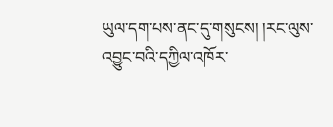ཡུལ་དག་པས་ནང་དུ་གསུངས། །རང་ལུས་འབྱུང་བའི་དཀྱིལ་འཁོར་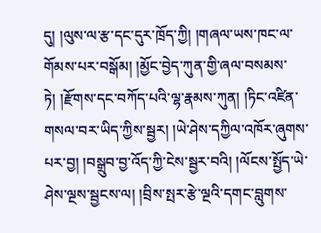དུ། །ལུས་ལ་རྩ་དང་དུར་ཁྲོད་ཀྱི། །གཞལ་ཡས་ཁང་ལ་གོམས་པར་བསྒོམ། །མྱོང་བྱེད་ཀུན་གྱི་ཞལ་བསམས་ཏེ། །རྫོགས་དང་བཀོད་པའི་ལྷ་རྣམས་ཀུན། །ཏིང་འཛིན་གསལ་བར་ཡིད་ཀྱིས་སྦྱར། །ཡེ་ཤེས་དཀྱིལ་འཁོར་ཞུགས་པར་བྱ། །བསྒྲུབ་བྱ་འོད་ཀྱི་ངེས་སྦྱར་བའི། །ལོངས་སྤྱོད་ཡེ་ཤེས་ལྔས་སྦྱངས་ལ། །བྲིས་སྤར་རྩེ་ལྔའི་དགང་བླུགས་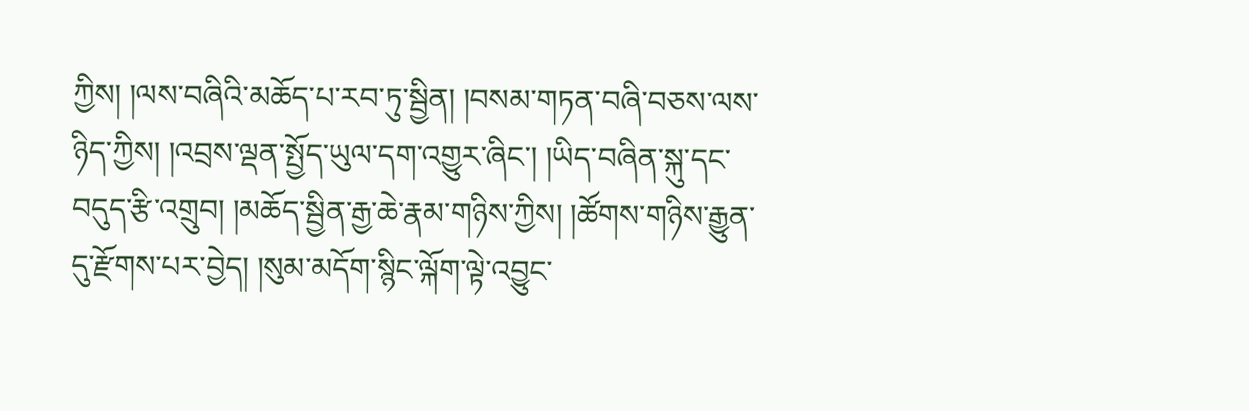ཀྱིས། །ལས་བཞིའི་མཆོད་པ་རབ་ཏུ་སྦྱིན། །བསམ་གཏན་བཞི་བཅས་ལས་ཉིད་ཀྱིས། །འབྲས་ལྡན་སྤྱོད་ཡུལ་དག་འགྱུར་ཞིང་། །ཡིད་བཞིན་སྐུ་དང་བདུད་རྩི་འགྲུབ། །མཆོད་སྦྱིན་རྒྱ་ཆེ་རྣམ་གཉིས་ཀྱིས། །ཚོགས་གཉིས་རྒྱུན་དུ་རྫོགས་པར་བྱེད། །སུམ་མདོག་སྙིང་ལྐོག་ལྟེ་འབྱུང་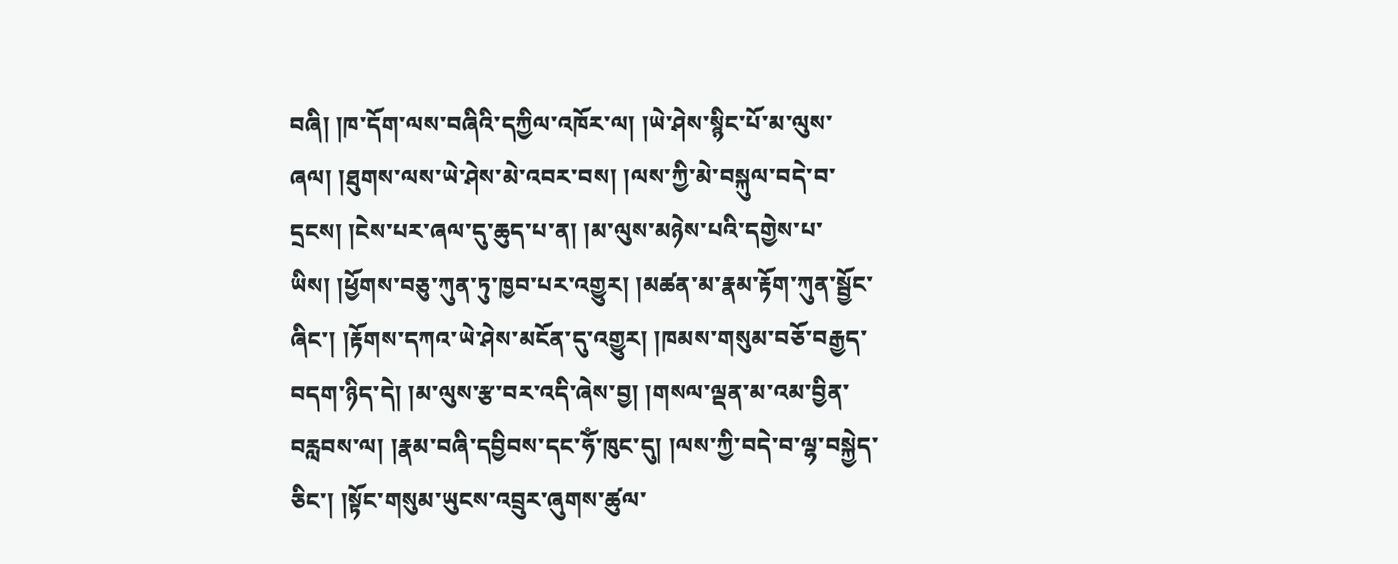བཞི། །ཁ་དོག་ལས་བཞིའི་དཀྱིལ་འཁོར་ལ། །ཡེ་ཤེས་སྙིང་པོ་མ་ལུས་ཞལ། །ཐུགས་ལས་ཡེ་ཤེས་མེ་འབར་བས། །ལས་ཀྱི་མེ་བསྐུལ་བདེ་བ་དྲངས། །ངེས་པར་ཞལ་དུ་ཆུད་པ་ན། །མ་ལུས་མཉེས་པའི་དགྱེས་པ་ཡིས། །ཕྱོགས་བཅུ་ཀུན་ཏུ་ཁྱབ་པར་འགྱུར། །མཚན་མ་རྣམ་རྟོག་ཀུན་སྦྱོང་ཞིང་། །རྟོགས་དཀའ་ཡེ་ཤེས་མངོན་དུ་འགྱུར། །ཁམས་གསུམ་བཅོ་བརྒྱད་བདག་ཉིད་དེ། །མ་ལུས་རྩ་བར་འདི་ཞེས་བྱ། །གསལ་ལྡན་མ་འམ་བྱིན་བརླབས་ལ། །རྣམ་བཞི་དབྱིབས་དང་ཧོཾ་ཁུང་དུ། །ལས་ཀྱི་བདེ་བ་ལྷ་བསྐྱེད་ཅིང་། །སྟོང་གསུམ་ཡུངས་འབྲུར་ཞུགས་ཚུལ་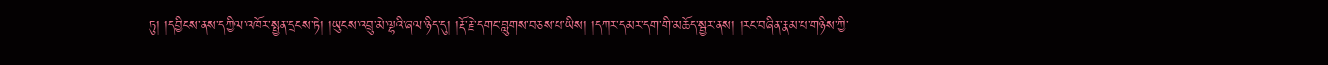ཏུ། །དབྱིངས་ནས་དཀྱིལ་འཁོར་སྤྱན་དྲངས་ཏེ། །ཡུངས་འབྲུ་མེ་ལྷའི་ཞལ་ཉིད་དུ། །རྡོ་རྗེ་དགང་བླུགས་བཅས་པ་ཡིས། །དཀར་དམར་དག་གི་མཆོད་སྦྱར་ནས། །རང་བཞིན་རྣམ་པ་གཉིས་ཀྱི་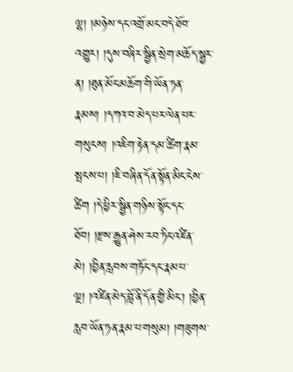ལྷ། །མཉེས་དང་འགྲོ་མང་བདེ་ཐོབ་འགྱུར། །དུས་བཞིར་སྦྱིན་སྲེག་མཆོད་སྦྱར་ན། །ཐུན་མོང་མཆོག་གི་ཡོན་ཏན་རྣམས། །དཀའ་བ་མེད་པར་ལེན་པར་གསུངས། །འཇིག་རྟེན་དམ་ཚིག་རྣམ་སྤངས་པ། །ཇི་བཞིན་དོན་སྟོན་མིང་ངེས་ཚིག །དེ་ཕྱིར་སྦྱིན་གཉིས་སྟོང་དང་ཐོབ། །རྫས་རྒྱུན་ཤེས་རབ་ཏིང་འཛིན་མེ། །བྱིན་རླབས་གཏོང་དང་རྣམ་པ་ལྔ། །འཛིན་མེད་བློ་ནི་དོན་གྱི་མིང་། །བྱིན་རླབ་ཡོན་ཏན་རྣམ་པ་གསུམ། །གཟུགས་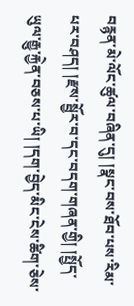བརྙན་མེ་ལོང་ཚུལ་བཞིན་དུ། །སྣང་བས་ཐོབ་པས་རིམ་པར་བཤད། །རྫས་སྦྱོར་བ་དང་བདག་གཞན་གྱི། །སྤྱོད་ཡུལ་རྒྱུ་རྐྱེན་བཅས་པ་ཡི། །དག་བྱེད་མིང་ངེས་ཚིག་ཅེས་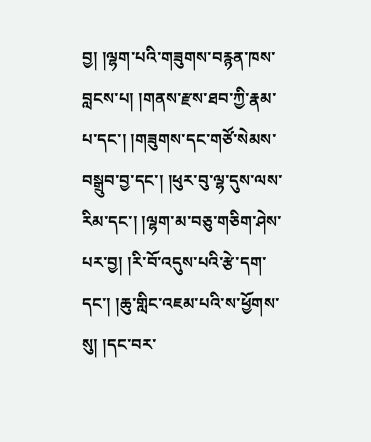བྱ། །ལྷག་པའི་གཟུགས་བརྙན་ཁས་བླངས་པ། །གནས་རྫས་ཐབ་ཀྱི་རྣམ་པ་དང་། །གཟུགས་དང་གཙོ་སེམས་བསྒྲུབ་བྱ་དང་། །ཕུར་བུ་ལྷ་དུས་ལས་རིམ་དང་། །ལྷག་མ་བཅུ་གཅིག་ཤེས་པར་བྱ། །རི་བོ་འདུས་པའི་རྩེ་དག་དང་། །ཆུ་གླིང་འཇམ་པའི་ས་ཕྱོགས་སུ། །དང་བར་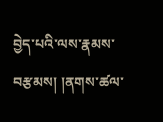བྱེད་པའི་ལས་རྣམས་བརྩམས། །ནགས་ཚལ་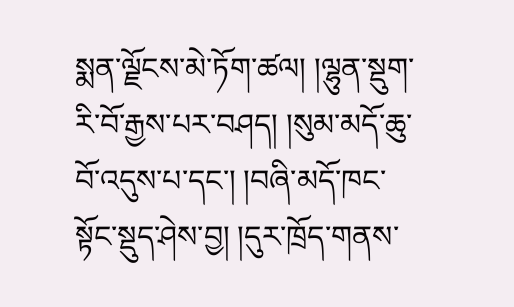སྨན་ལྗོངས་མེ་ཏོག་ཚལ། །ལྷུན་སྡུག་རི་བོ་རྒྱས་པར་བཤད། །སུམ་མདོ་ཆུ་བོ་འདུས་པ་དང་། །བཞི་མདོ་ཁང་སྟོང་སྡུད་ཤེས་བྱ། །དུར་ཁྲོད་གནས་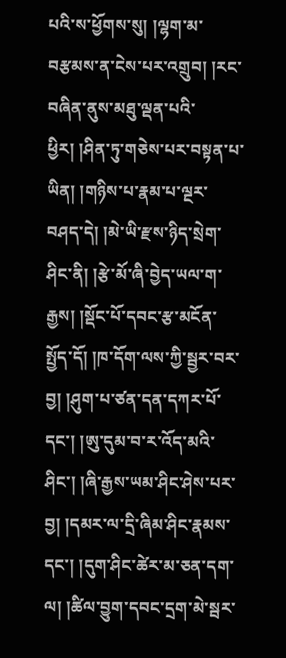པའི་ས་ཕྱོགས་སུ། །ལྷག་མ་བརྩམས་ན་ངེས་པར་འགྲུབ། །རང་བཞིན་ནུས་མཐུ་ལྡན་པའི་ཕྱིར། །ཤིན་ཏུ་གཅེས་པར་བསྟན་པ་ཡིན། །གཉིས་པ་རྣམ་པ་ལྔར་བཤད་དེ། །མེ་ཡི་རྫས་ཉིད་སྲེག་ཤིང་ནི། །རྩེ་མོ་ཞི་བྱེད་ཡལ་ག་རྒྱས། །སྡོང་པོ་དབང་རྩ་མངོན་སྤྱོད་དོ། །ཁ་དོག་ལས་ཀྱི་སྦྱར་བར་བྱ། །ཤུག་པ་ཙན་དན་དཀར་པོ་དང་། །ཨུ་དུམ་བ་ར་འོད་མའི་ཤིང་། །ཞི་རྒྱས་ཡམ་ཤིང་ཤེས་པར་བྱ། །དམར་ལ་དྲི་ཞིམ་ཤིང་རྣམས་དང་། །དུག་ཤིང་ཚེར་མ་ཅན་དག་ལ། །ཚིལ་བྱུག་དབང་དྲག་མེ་སྦར་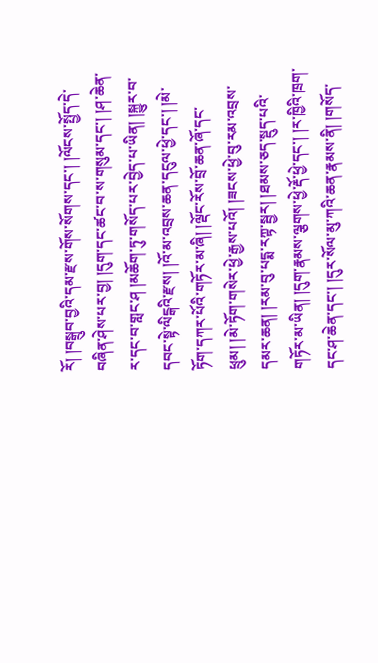རོ། །བསྒྲུབ་བྱའི་དམ་རྫས་གོས་སོགས་དང་། །ལོངས་སྤྱོད་དེ་བཞིན་ཤེས་པར་བྱ། །དུག་དང་ཚང་བ་ས་གསུམ་དང་། །ཤ་ཆེན་ར་དང་བ་གླང་ཤ །མཆོག་ཏུ་གསོད་པར་བྱེད་པ་ཡིན། །སྐྱུར་བ་དབང་སྟེ་ལིངྒའི་རྫས། །འོ་མ་འབྲས་ཆན་དངུལ་ཕྱེ་དང་། །མེ་ཏོག་དཀར་པོའི་གཏོར་མ་ཞི། །ལྡོང་རོས་བྲོ་ཆན་ཞོ་དང་ཕྲུམ། །མེ་ཏོག་གསེར་ཕྱེ་རྒྱས་པའོ། །ཟངས་ཕྱེ་བུ་རམ་འབྲས་དམར་ཆན། །རམ་བུ་པདྨ་རཀྟ་སྦྱར། །ཐམས་ཅད་སྡུད་པའི་གཏོར་མ་ཡིན། །དུག་རྣམས་ལྕགས་ཕྱེ་རྡོ་ཕྱེ་དང་། །ར་ཁྱིའི་ཁྲག་དང་ཤ་ཆེན་དང་། །དུར་སོལ་མུ་ཀའི་ཆན་རྣམས་ནི། །གསོད་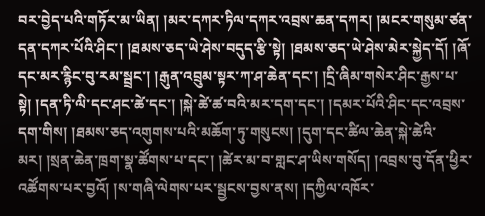བར་བྱེད་པའི་གཏོར་མ་ཡིན། །མར་དཀར་ཏིལ་དཀར་འབྲས་ཆན་དཀར། །མངར་གསུམ་ཙན་དན་དཀར་པོའི་ཤིང་། །ཐམས་ཅད་ཡེ་ཤེས་བདུད་རྩི་སྟེ། །ཐམས་ཅད་ཡེ་ཤེས་མེར་སྐྱེད་དོ། །ཞོ་དང་མར་རྙིང་བུ་རམ་སྦྲང་། །རྒུན་འབྲུམ་སྟར་ཀ་ཤ་ཆེན་དང་། །དྲི་ཞིམ་གསེར་ཤིང་རྒྱས་པ་སྟེ། །དན་ཏི་ལི་དང་ཤང་ཚེ་དང་། །སྐེ་ཚེ་ཚ་བའི་མར་དག་དང་། །དམར་པོའི་ཤིང་དང་འབྲས་དག་གིས། །ཐམས་ཅད་འགུགས་པའི་མཆོག་ཏུ་གསུངས། །དུག་དང་ཚིལ་ཆེན་སྐེ་ཚེའི་མར། །སྲན་ཆེན་ཁྲག་སྣ་ཚོགས་པ་དང་། །ཚེར་མ་བ་གླང་ཤ་ཡིས་གསོད། །འབྲས་བུ་དོན་ཕྱིར་འཚོགས་པར་བྱའོ། །ས་གཞི་ལེགས་པར་སྦྱངས་བྱས་ནས། །དཀྱིལ་འཁོར་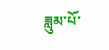ཟླུམ་པོ་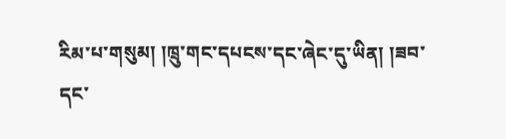རིམ་པ་གསུམ། །ཁྲུ་གང་དཔངས་དང་ཞེང་དུ་ཡིན། །ཟབ་དང་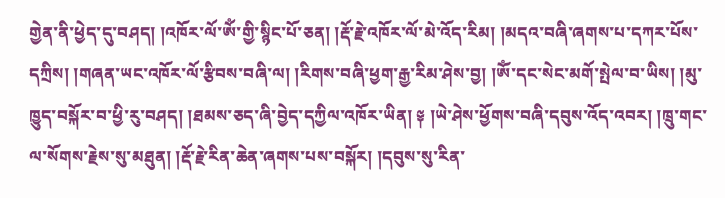གྱེན་ནི་ཕྱེད་དུ་བཤད། །འཁོར་ལོ་ༀ་གྱི་སྙིང་པོ་ཅན། །རྡོ་རྗེ་འཁོར་ལོ་མེ་འོད་རིམ། །མདའ་བཞི་ཞགས་པ་དཀར་པོས་དཀྲིས། །གཞན་ཡང་འཁོར་ལོ་རྩིབས་བཞི་ལ། །རིགས་བཞི་ཕྱག་རྒྱ་རིམ་ཤེས་བྱ། །ༀ་དང་སེང་མགོ་སྤེལ་བ་ཡིས། །མུ་ཁྱུད་བསྐོར་བ་ཕྱི་རུ་བཤད། །ཐམས་ཅད་ཞི་བྱེད་དཀྱིལ་འཁོར་ཡིན། ༈ །ཡེ་ཤེས་ཕྱོགས་བཞི་དབུས་འོད་འབར། །ཁྲུ་གང་ལ་སོགས་རྗེས་སུ་མཐུན། །རྡོ་རྗེ་རིན་ཆེན་ཞགས་པས་བསྐོར། །དབུས་སུ་རིན་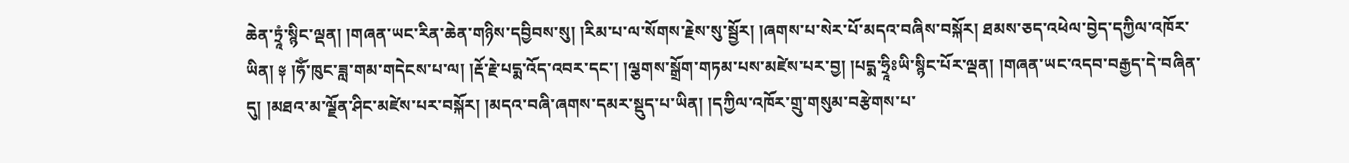ཆེན་ཏྲཱཾ་སྙིང་ལྡན། །གཞན་ཡང་རིན་ཆེན་གཉིས་དབྱིབས་སུ། །རིམ་པ་ལ་སོགས་རྗེས་སུ་སྦྱོར། །ཞགས་པ་སེར་པོ་མདའ་བཞིས་བསྐོར། ཐམས་ཅད་འཕེལ་བྱེད་དཀྱིལ་འཁོར་ཡིན། ༈ །ཧོཾ་ཁུང་ཟླ་གམ་གདེངས་པ་ལ། །རྡོ་རྗེ་པདྨ་འོད་འབར་དང་། །ལྕགས་སྒྲོག་གཏམ་པས་མཛེས་པར་བྱ། །པདྨ་ཧྲཱིཿཡི་སྙིང་པོར་ལྡན། །གཞན་ཡང་འདབ་བརྒྱད་དེ་བཞིན་དུ། །མཐའ་མ་ལྗོན་ཤིང་མཛེས་པར་བསྐོར། །མདའ་བཞི་ཞགས་དམར་སྡུད་པ་ཡིན། །དཀྱིལ་འཁོར་གྲུ་གསུམ་བརྩེགས་པ་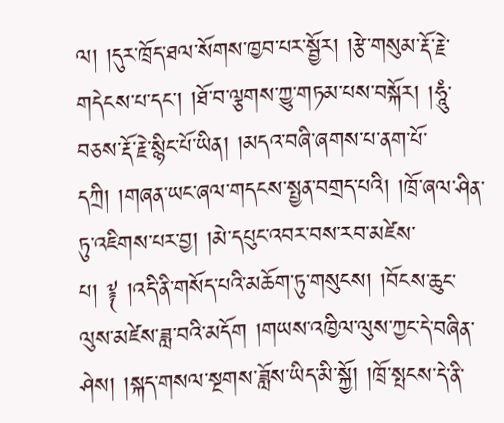ལ། །དུར་ཁྲོད་ཐལ་སོགས་ཁྱབ་པར་སྦྱོར། །རྩེ་གསུམ་རྡོ་རྗེ་གདེངས་པ་དང་། །ཐོ་བ་ལྕགས་ཀྱུ་གཏམ་པས་བསྐོར། །ཧཱུཾ་བཅས་རྡོ་རྗེ་སྙིང་པོ་ཡིན། །མདའ་བཞི་ཞགས་པ་ནག་པོ་དཀྲི། །གཞན་ཡང་ཞལ་གདངས་སྤྱན་བགྲད་པའི། །ཁྲོ་ཞལ་ཤིན་ཏུ་འཇིགས་པར་བྱ། །མེ་དཔུང་འབར་བས་རབ་མཛེས་པ། ༈ །འདི་ནི་གསོད་པའི་མཆོག་ཏུ་གསུངས། །བོངས་ཆུང་ལུས་མཛེས་ཟླ་བའི་མདོག །གཡས་འཁྱིལ་ལུས་ཀྱང་དེ་བཞིན་ཤེས། །སྐད་གསལ་སྔགས་ཟློས་ཡིད་མི་སྐྱོ། །ཁྲོ་སྤངས་དེ་ནི་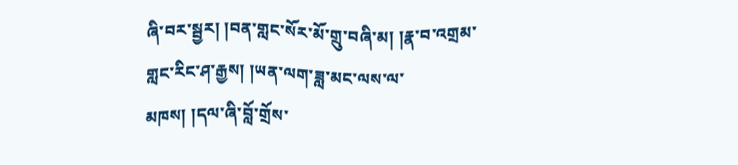ཞི་བར་སྦྱར། །བན་གླང་སོར་མོ་གྲུ་བཞི་མ། །རྣ་བ་འགྲམ་གླང་རིང་ཤ་རྒྱས། །ཡན་ལག་ཟླ་མང་ལས་ལ་མཁས། །དལ་ཞི་བློ་གྲོས་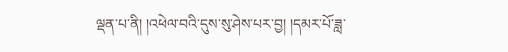ལྡན་པ་ནི། །འཕེལ་བའི་དུས་སུ་ཤེས་པར་བྱ། །དམར་པོ་ཟླ་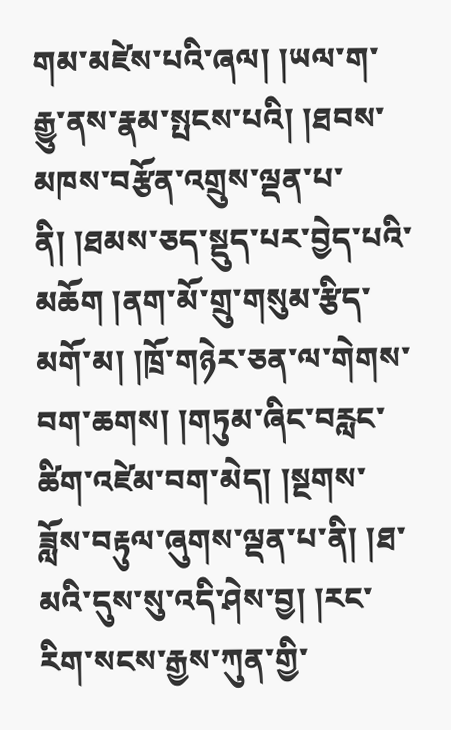གམ་མཛེས་པའི་ཞལ། །ཡལ་ག་རྒྱུ་ནས་རྣམ་སྤངས་པའི། །ཐབས་མཁས་བརྩོན་འགྲུས་ལྡན་པ་ནི། །ཐམས་ཅད་སྡུད་པར་བྱེད་པའི་མཆོག །ནག་མོ་གྲུ་གསུམ་རྩིད་མགོ་མ། །ཁྲོ་གཉེར་ཅན་ལ་གེགས་བག་ཆགས། །གཏུམ་ཞིང་བརླང་ཚིག་འཛེམ་བག་མེད། །སྔགས་ཟློས་བརྟུལ་ཞུགས་ལྡན་པ་ནི། །ཐ་མའི་དུས་སུ་འདི་ཤེས་བྱ། །རང་རིག་སངས་རྒྱས་ཀུན་གྱི་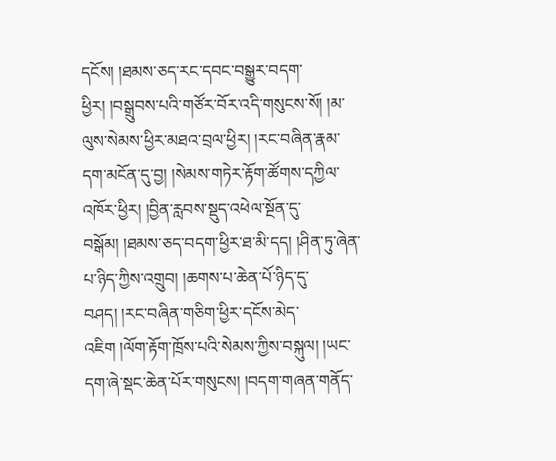དངོས། །ཐམས་ཅད་རང་དབང་བསྒྱུར་བདག་ཕྱིར། །བསྒྲུབས་པའི་གཙོར་བོར་འདི་གསུངས་སོ། །མ་ལུས་སེམས་ཕྱིར་མཐའ་བྲལ་ཕྱིར། །རང་བཞིན་རྣམ་དག་མངོན་དུ་བྱ། །སེམས་གཏེར་རྟོག་ཚོགས་དཀྱིལ་འཁོར་ཕྱིར། །བྱིན་རླབས་སྡུད་འཕེལ་སྔོན་དུ་བསྒོམ། །ཐམས་ཅད་བདག་ཕྱིར་ཐ་མི་དད། །ཤིན་ཏུ་ཞེན་པ་ཉིད་ཀྱིས་འགྲུབ། །ཆགས་པ་ཆེན་པོ་ཉིད་དུ་བཤད། །རང་བཞིན་གཅིག་ཕྱིར་དངོས་མེད་འཇིག །ལོག་རྟོག་ཁྲོས་པའི་སེམས་ཀྱིས་བསྐུལ། །ཡང་དག་ཞེ་སྡང་ཆེན་པོར་གསུངས། །བདག་གཞན་གནོད་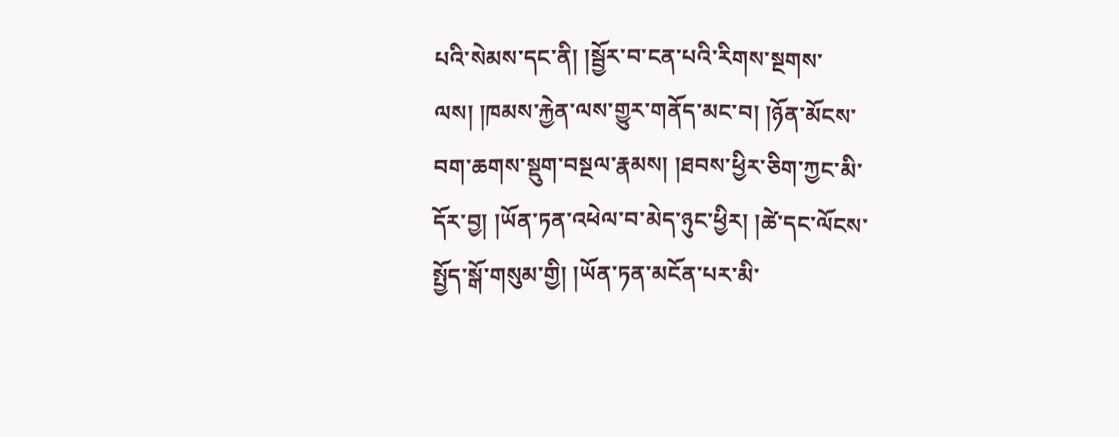པའི་སེམས་དང་ནི། །སྦྱོར་བ་ངན་པའི་རིགས་སྔགས་ལས། །ཁམས་རྐྱེན་ལས་གྱུར་གནོད་མང་བ། །ཉོན་མོངས་བག་ཆགས་སྡུག་བསྔལ་རྣམས། །ཐབས་ཕྱིར་ཅིག་ཀྱང་མི་དོར་བྱ། །ཡོན་ཏན་འཕེལ་བ་མེད་ཉུང་ཕྱིར། །ཚེ་དང་ལོངས་སྤྱོད་སྒོ་གསུམ་གྱི། །ཡོན་ཏན་མངོན་པར་མི་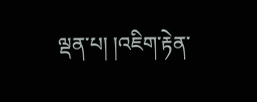ལྡན་པ། །འཇིག་རྟེན་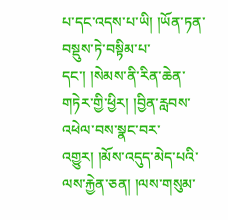པ་དང་འདས་པ་ཡི། །ཡོན་ཏན་བསྡུས་ཏེ་བསྟིམ་པ་དང་། །སེམས་ནི་རིན་ཆེན་གཏེར་གྱི་ཕྱིར། །བྱིན་རླབས་འཕེལ་བས་སྣང་བར་འགྱུར། །མོས་འདུད་མེད་པའི་ལས་རྐྱེན་ཅན། །ལས་གསུམ་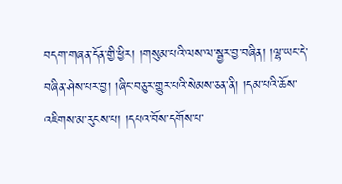བདག་གཞན་དོན་གྱི་ཕྱིར། །གསུམ་པའི་ལས་ལ་སྦྱར་བྱ་བཞིན། །ལྷ་ཡང་དེ་བཞིན་ཤེས་པར་བྱ། །ཞིང་བཅུར་གྱུར་པའི་སེམས་ཅན་ནི། །དམ་པའི་ཆོས་འཇིགས་མ་རུངས་པ། །དཔའ་བོས་དགོས་པ་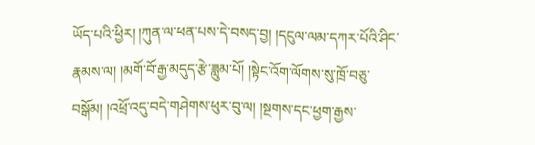ཡོད་པའི་ཕྱིར། །ཀུན་ལ་ཕན་པས་དེ་བསད་བྱ། །དངུལ་ལམ་དཀར་པོའི་ཤིང་རྣམས་ལ། །མགོ་བོ་རྒྱ་མདུད་རྩེ་ཟླུམ་པོ། །སྟེང་འོག་ལོགས་སུ་ཁྲོ་བཅུ་བསྒོམ། །འཕྲོ་འདུ་བདེ་གཤེགས་ཕུར་བུ་ལ། །སྔགས་དང་ཕྱག་རྒྱས་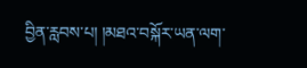བྱིན་རླབས་པ། །མཐའ་བསྐོར་ཡན་ལག་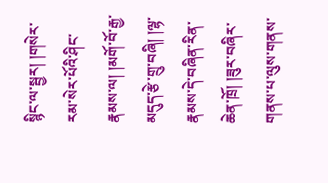སྙིང་ལ་སྦྱར། །གསེར་རམ་སེར་པོའི་ཤིང་རྣམས་ལ། །མགོ་བོ་རྒྱ་མདུད་རྩེ་གྲུ་བཞི། །ལྷ་རྣམས་དེ་བཞིན་རིན་ཆེན་ཁྲོ། །ཟུར་བཞིར་གནས་པ་ལུས་གནས་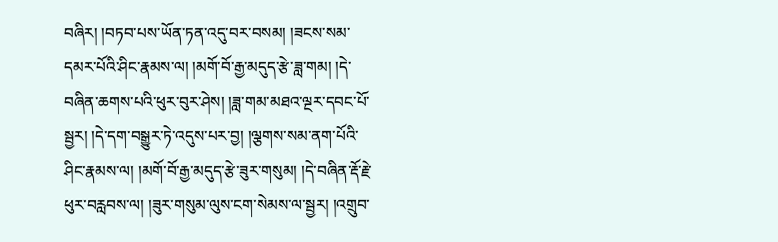བཞིར། །བཏབ་པས་ཡོན་ཏན་འདུ་བར་བསམ། །ཟངས་སམ་དམར་པོའི་ཤིང་རྣམས་ལ། །མགོ་བོ་རྒྱ་མདུད་རྩེ་ཟླ་གམ། །དེ་བཞིན་ཆགས་པའི་ཕུར་བུར་ཤེས། །ཟླ་གམ་མཐའ་ལྔར་དབང་པོ་སྦྱར། །དེ་དག་བསྒྱུར་ཏེ་འདུས་པར་བྱ། །ལྕགས་སམ་ནག་པོའི་ཤིང་རྣམས་ལ། །མགོ་བོ་རྒྱ་མདུད་རྩེ་ཟུར་གསུམ། །དེ་བཞིན་རྡོ་རྗེ་ཕུར་བརླབས་ལ། །ཟུར་གསུམ་ལུས་ངག་སེམས་ལ་སྦྱར། །འགྲུབ་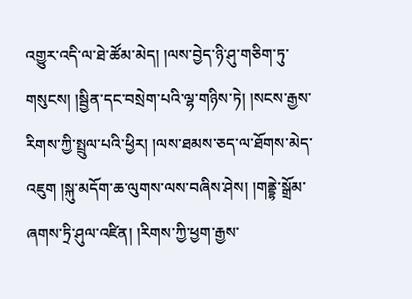འགྱུར་འདི་ལ་ཐེ་ཚོམ་མེད། །ལས་བྱེད་ཉི་ཤུ་གཅིག་ཏུ་གསུངས། །སྦྱིན་དང་བསྲེག་པའི་ལྷ་གཉིས་ཏེ། །སངས་རྒྱས་རིགས་ཀྱི་སྤྲུལ་པའི་ཕྱིར། །ལས་ཐམས་ཅད་ལ་ཐོགས་མེད་འཇུག །སྐུ་མདོག་ཆ་ལུགས་ལས་བཞིས་ཤེས། །གནྡྷེ་སྒྲོམ་ཞགས་ཏྲི་ཤུལ་འཛིན། །རིགས་ཀྱི་ཕྱག་རྒྱས་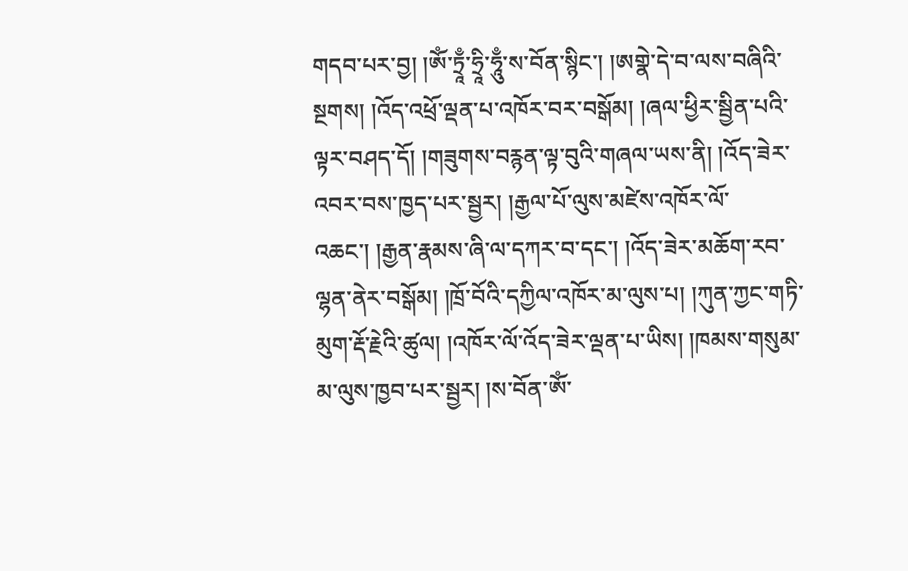གདབ་པར་བྱ། །ༀ་ཏྲཱྃ་ཧྲཱི་ཧཱུྃ་ས་བོན་སྙིང་། །ཨགྣེ་དེ་བ་ལས་བཞིའི་སྔགས། །འོད་འཕྲོ་ལྡན་པ་འཁོར་བར་བསྒོམ། །ཞལ་ཕྱིར་སྦྱིན་པའི་ལྟར་བཤད་དོ། །གཟུགས་བརྙན་ལྟ་བུའི་གཞལ་ཡས་ནི། །འོད་ཟེར་འབར་བས་ཁྱད་པར་སྦྱར། །རྒྱལ་པོ་ལུས་མཛེས་འཁོར་ལོ་འཆང་། །རྒྱན་རྣམས་ཞི་ལ་དཀར་བ་དང་། །འོད་ཟེར་མཆོག་རབ་ལྷན་ནེར་བསྒོམ། །ཁྲོ་བོའི་དཀྱིལ་འཁོར་མ་ལུས་པ། །ཀུན་ཀྱང་གཏི་མུག་རྡོ་རྗེའི་ཚུལ། །འཁོར་ལོ་འོད་ཟེར་ལྡན་པ་ཡིས། །ཁམས་གསུམ་མ་ལུས་ཁྱབ་པར་སྦྱར། །ས་བོན་ༀ་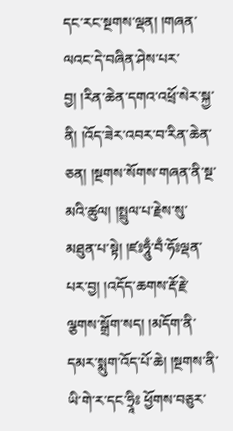དང་རང་སྔགས་ལྡན། །གཞན་ལའང་དེ་བཞིན་ཤེས་པར་བྱ། །རིན་ཆེན་དགའ་འཕྲོ་སེར་སྐྱ་ནི། །འོད་ཟེར་འབར་བ་རིན་ཆེན་ཅན། །སྔགས་སོགས་གཞན་ནི་སྔ་མའི་ཚུལ། །སྤྲུལ་པ་རྗེས་སུ་མཐུན་པ་སྟེ། །ཛཿཧཱུྃ་བྃ་ཧོཿལྡན་པར་བྱ། །འདོད་ཆགས་རྡོ་རྗེ་ལྕགས་སྒྲོག་སད། །མདོག་ནི་དམར་སྨུག་འོད་པོ་ཆེ། །སྔགས་ནི་ཡི་གེ་ར་དང་ཧྲཱིཿ ཕྱོགས་བཅུར་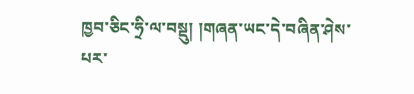ཁྱབ་ཅིང་ཧྲི་ལ་བསྡུ། །གཞན་ཡང་དེ་བཞིན་ཤེས་པར་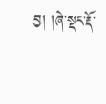བྱ། །ཞེ་སྡང་རྡོ་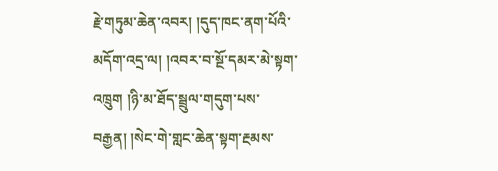རྗེ་གཏུམ་ཆེན་འབར། །དུད་ཁང་ནག་པོའི་མདོག་འདྲ་ལ། །འབར་བ་སྔོ་དམར་མེ་སྟག་འཁྲུག །ཉི་མ་ཐོད་སྦྲུལ་གདུག་པས་བརྒྱན། །སེང་གེ་གླང་ཆེན་སྟག་རྔམས་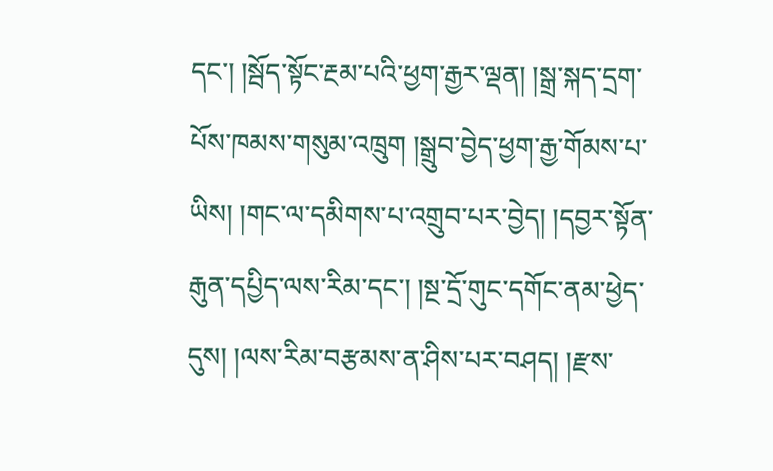དང་། །སྦོད་སྟོང་རྔམ་པའི་ཕྱག་རྒྱར་ལྡན། །སྒྲ་སྐད་དྲག་པོས་ཁམས་གསུམ་འཁྲུག །སྒྲུབ་བྱེད་ཕྱག་རྒྱ་གོམས་པ་ཡིས། །གང་ལ་དམིགས་པ་འགྲུབ་པར་བྱེད། །དབྱར་སྟོན་རྒུན་དཔྱིད་ལས་རིམ་དང་། །སྔ་དྲོ་གུང་དགོང་ནམ་ཕྱེད་དུས། །ལས་རིམ་བརྩམས་ན་ཤིས་པར་བཤད། །རྫས་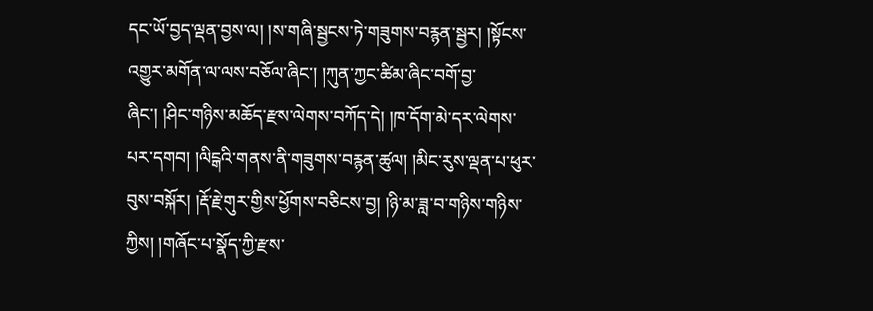དང་ཡོ་བྱད་ལྡན་བྱས་ལ། །ས་གཞི་སྦྱངས་ཏེ་གཟུགས་བརྙན་སྦྱར། །སྟོངས་འགྱུར་མགོན་ལ་ལས་བཅོལ་ཞིང་། །ཀུན་ཀྱང་ཚིམ་ཞིང་བགོ་བྱ་ཞིང་། །ཤིང་གཉིས་མཆོད་རྫས་ལེགས་བཀོད་དེ། །ཁ་དོག་མེ་དར་ལེགས་པར་དགབ། །ལིངྒའི་གནས་ནི་གཟུགས་བརྙན་ཚུལ། །མིང་རུས་ལྡན་པ་ཕུར་བུས་བསྐོར། །རྡོ་རྗེ་གུར་གྱིས་ཕྱོགས་བཅིངས་བྱ། །ཉི་མ་ཟླ་བ་གཉིས་གཉིས་ཀྱིས། །གཞོང་པ་སྣོད་ཀྱི་རྫས་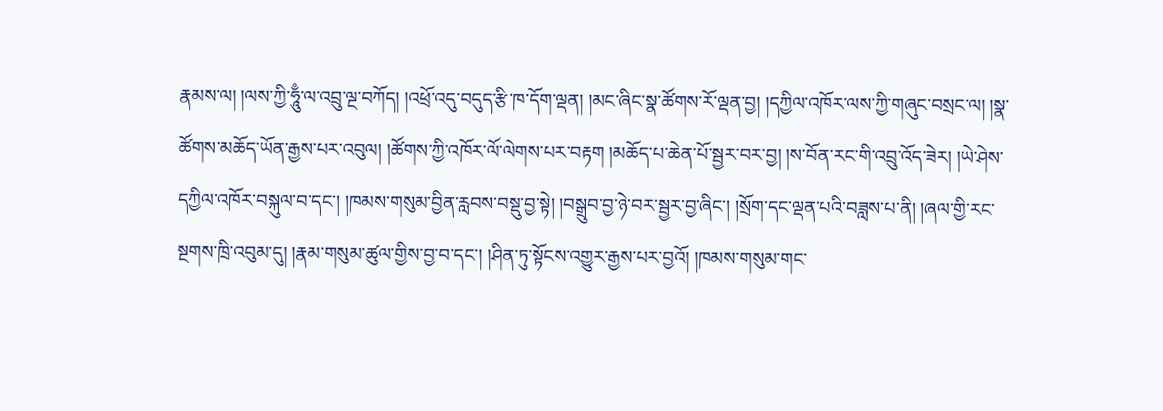རྣམས་ལ། །ལས་ཀྱི་ཧཱུྃ་ལ་འབྲུ་ལྔ་བཀོད། །འཕྲོ་འདུ་བདུད་རྩི་ཁ་དོག་ལྡན། །མང་ཞིང་སྣ་ཚོགས་རོ་ལྡན་བྱ། །དཀྱིལ་འཁོར་ལས་ཀྱི་གཞུང་བསྲང་ལ། །སྣ་ཚོགས་མཆོད་ཡོན་རྒྱས་པར་འབུལ། །ཚོགས་ཀྱི་འཁོར་ལོ་ལེགས་པར་བརྟག །མཆོད་པ་ཆེན་པོ་སྦྱར་བར་བྱ། །ས་བོན་རང་གི་འབྲུ་འོད་ཟེར། །ཡེ་ཤེས་དཀྱིལ་འཁོར་བསྐུལ་བ་དང་། །ཁམས་གསུམ་བྱིན་རླབས་བསྡུ་བྱ་སྟེ། །བསྒྲུབ་བྱ་ཉེ་བར་སྦྱར་བྱ་ཞིང་། །སྲོག་དང་ལྡན་པའི་བཟླས་པ་ནི། །ཞལ་གྱི་རང་སྔགས་ཁྲི་འབུམ་དུ། །རྣམ་གསུམ་ཚུལ་གྱིས་བྱ་བ་དང་། །ཤིན་ཏུ་སྟོངས་འགྱུར་རྒྱས་པར་བྱའོ། །ཁམས་གསུམ་གང་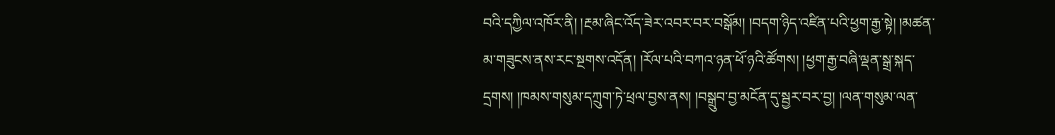བའི་དཀྱིལ་འཁོར་ནི། །རྔམ་ཞིང་འོད་ཟེར་འབར་བར་བསྒོམ། །བདག་ཉིད་འཛིན་པའི་ཕྱག་རྒྱ་སྟེ། །མཚན་མ་གཟུངས་ནས་རང་སྔགས་འདོན། །རོལ་པའི་བཀའ་ཉན་ཕོ་ཉའི་ཚོགས། །ཕྱག་རྒྱ་བཞི་ལྡན་སྒྲ་སྐད་དྲགས། །ཁམས་གསུམ་དཀྲུག་ཏེ་ཕྲལ་བྱས་ནས། །བསྒྲུབ་བྱ་མངོན་དུ་སྦྱར་བར་བྱ། །ལན་གསུམ་ལན་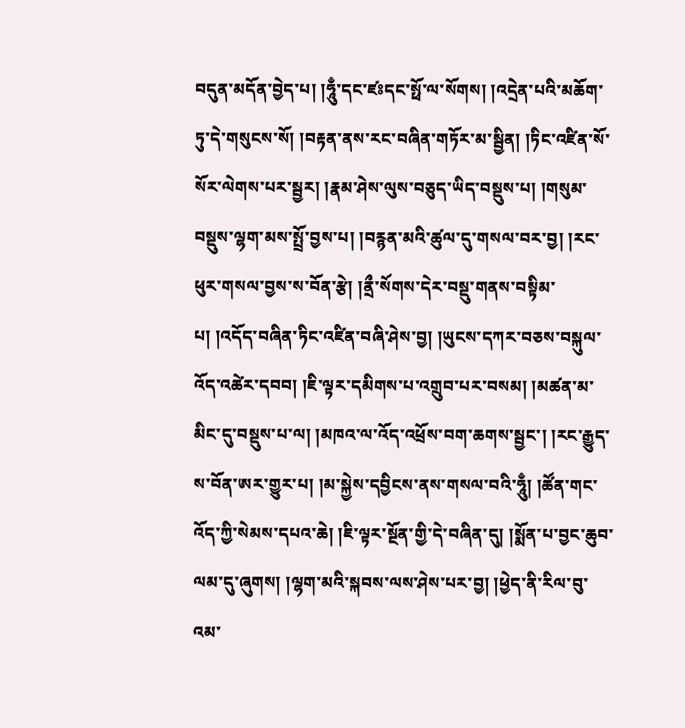བདུན་མདོན་བྱེད་པ། །ཧཱུྃ་དང་ཛཿདང་སྥོ་ལ་སོགས། །འདྲེན་པའི་མཆོག་ཏུ་དེ་གསུངས་སོ། །བརྟན་ནས་རང་བཞིན་གཏོར་མ་སྦྱིན། །ཏིང་འཛིན་སོ་སོར་ལེགས་པར་སྦྱར། །རྣམ་ཤེས་ལུས་བཅུད་ཡིད་བསྡུས་པ། །གསུམ་བསྡུས་ལྷག་མས་སྤྲོ་བྱས་པ། །བརྙན་མའི་ཚུལ་དུ་གསལ་བར་བྱ། །རང་ཕུར་གསལ་བྱས་ས་བོན་རྩེ། །ནྲྀ་སོགས་དེར་བསྡུ་གནས་བསྟིམ་པ། །འདོད་བཞིན་ཏིང་འཛིན་བཞི་ཤེས་བྱ། །ཡུངས་དཀར་བཅས་བསྐུལ་འོད་འཚེར་དབབ། །ཇི་ལྟར་དམིགས་པ་འགྲུབ་པར་བསམ། །མཚན་མ་མིང་དུ་བསྡུས་པ་ལ། །མཁའ་ལ་འོད་འཕྲོས་བག་ཆགས་སྦྱང་། །རང་རྒྱུད་ས་བོན་ཨར་གྱུར་པ། །མ་སྐྱེས་དབྱིངས་ནས་གསལ་བའི་ཧཱུྃ། །ཚོན་གང་འོད་ཀྱི་སེམས་དཔའ་ཆེ། །ཇི་ལྟར་སྔོན་གྱི་དེ་བཞིན་དུ། །སྨོན་པ་བྱང་ཆུབ་ལམ་དུ་ཞུགས། །ལྷག་མའི་སྐབས་ལས་ཤེས་པར་བྱ། །ཕྱེད་ནི་རིལ་བུ་འམ་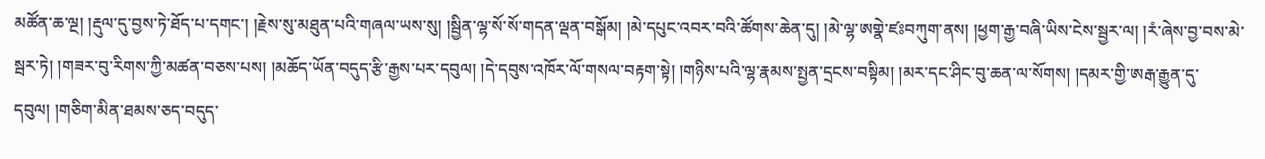མཚོན་ཆ་ལྔ། །རྡུལ་དུ་བྱས་ཏེ་ཐོད་པ་དགང་། །རྗེས་སུ་མཐུན་པའི་གཞལ་ཡས་སུ། །སྦྱིན་ལྷ་སོ་སོ་གདན་ལྡན་བསྒོམ། །མེ་དཔུང་འབར་བའི་ཚོགས་ཆེན་དུ། །མེ་ལྷ་ཨགྣེ་ཛཿབཀུག་ནས། །ཕྱག་རྒྱ་བཞི་ཡིས་ངེས་སྦྱར་ལ། །རཾ་ཞེས་བྱ་བས་མེ་སྦར་ཏེ། །གཟར་བུ་རིགས་ཀྱི་མཚན་བཅས་པས། །མཆོད་ཡོན་བདུད་རྩི་རྒྱས་པར་དབུལ། །དེ་དབུས་འཁོར་ལོ་གསལ་བརྟག་སྟེ། །གཉིས་པའི་ལྷ་རྣམས་སྤྱན་དྲངས་བསྟིམ། །མར་དང་ཤིང་བུ་ཆན་ལ་སོགས། །དམར་གྱི་ཨརྒ་རྒྱུན་དུ་དབུལ། །གཅིག་མིན་ཐམས་ཅད་བདུད་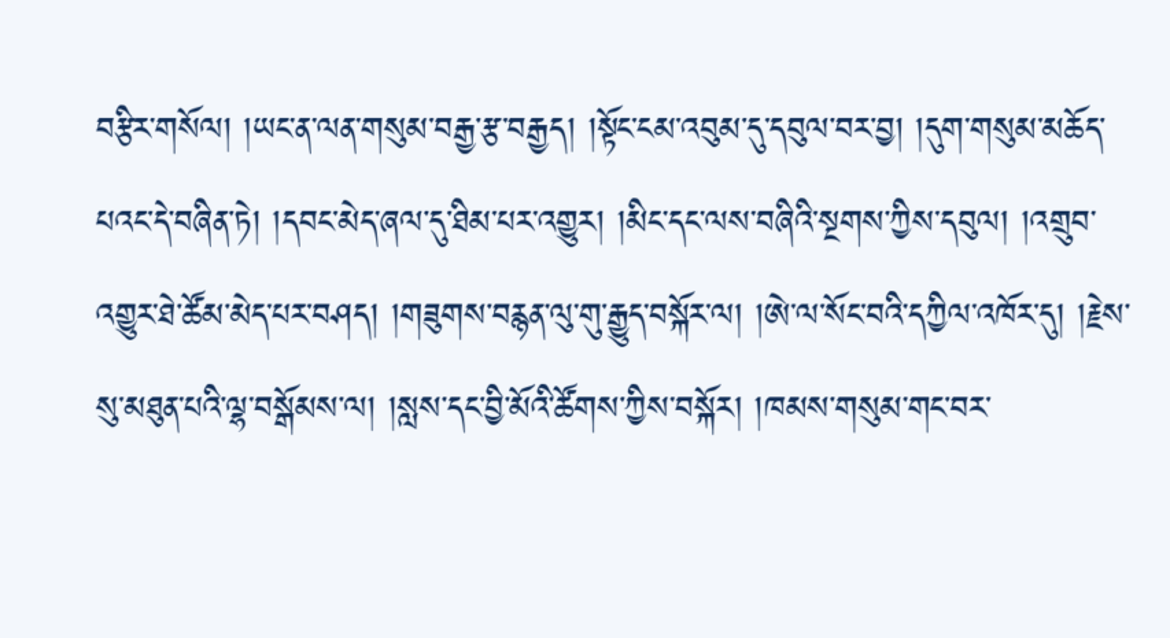བརྩིར་གསོལ། །ཡང་ན་ལན་གསུམ་བརྒྱ་རྩ་བརྒྱད། །སྟོང་ངམ་འབུམ་དུ་དབུལ་བར་བྱ། །དུག་གསུམ་མཆོད་པའང་དེ་བཞིན་ཏེ། །དབང་མེད་ཞལ་དུ་ཐིམ་པར་འགྱུར། །མིང་དང་ལས་བཞིའི་སྔགས་ཀྱིས་དབུལ། །འགྲུབ་འགྱུར་ཐེ་ཚོམ་མེད་པར་བཤད། །གཟུགས་བརྙན་ལུ་གུ་རྒྱུད་བསྐོར་ལ། །ཨེ་ལ་སོང་བའི་དཀྱིལ་འཁོར་དུ། །རྗེས་སུ་མཐུན་པའི་ལྷ་བསྒོམས་ལ། །སླས་དང་བྱི་མོའི་ཚོགས་ཀྱིས་བསྐོར། །ཁམས་གསུམ་གང་བར་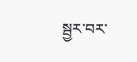སྦྱར་བར་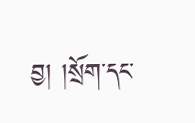བྱ། །སྲོག་དང་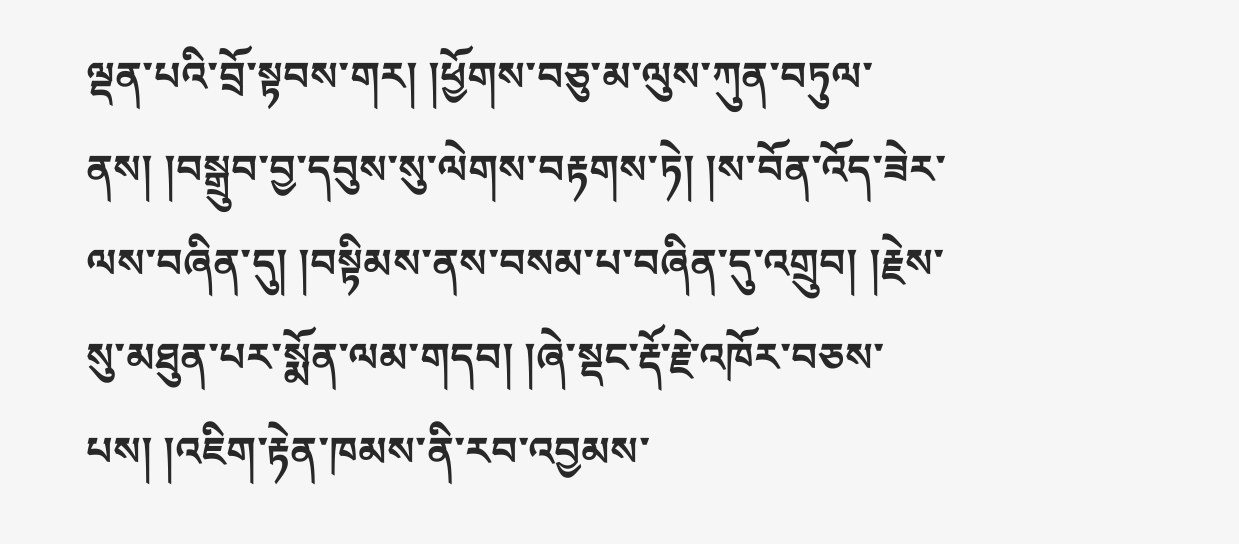ལྡན་པའི་བྲོ་སྟབས་གར། །ཕྱོགས་བཅུ་མ་ལུས་ཀུན་བཏུལ་ནས། །བསྒྲུབ་བྱ་དབུས་སུ་ལེགས་བརྟགས་ཏེ། །ས་བོན་འོད་ཟེར་ལས་བཞིན་དུ། །བསྟིམས་ནས་བསམ་པ་བཞིན་དུ་འགྲུབ། །རྗེས་སུ་མཐུན་པར་སྨོན་ལམ་གདབ། །ཞེ་སྡང་རྡོ་རྗེ་འཁོར་བཅས་པས། །འཇིག་རྟེན་ཁམས་ནི་རབ་འབྱམས་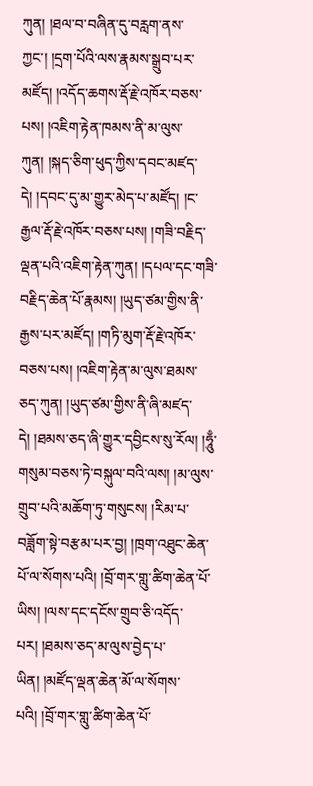ཀུན། །ཐལ་བ་བཞིན་དུ་བརླག་ནས་ཀྱང་། །དྲག་པོའི་ལས་རྣམས་སྒྲུབ་པར་མཛོད། །འདོད་ཆགས་རྡོ་རྗེ་འཁོར་བཅས་པས། །འཇིག་རྟེན་ཁམས་ནི་མ་ལུས་ཀུན། །སྐད་ཅིག་ཕུད་ཀྱིས་དབང་མཛད་དེ། །དབང་དུ་མ་གྱུར་མེད་པ་མཛོད། །ང་རྒྱལ་རྡོ་རྗེ་འཁོར་བཅས་པས། །གཟི་བརྗིད་ལྡན་པའི་འཇིག་རྟེན་ཀུན། །དཔལ་དང་གཟི་བརྗིད་ཆེན་པོ་རྣམས། །ཡུད་ཙམ་གྱིས་ནི་རྒྱས་པར་མཛོད། །གཏི་མུག་རྡོ་རྗེ་འཁོར་བཅས་པས། །འཇིག་རྟེན་མ་ལུས་ཐམས་ཅད་ཀུན། །ཡུད་ཙམ་གྱིས་ནི་ཞི་མཛད་དེ། །ཐམས་ཅད་ཞི་གྱུར་དབྱིངས་སུ་རོལ། །ཧཱུྃ་གསུམ་བཅས་ཏེ་བསྐུལ་བའི་ལས། །མ་ལུས་གྲུབ་པའི་མཆོག་ཏུ་གསུངས། །རིམ་པ་བཟློག་སྟེ་བརྩམ་པར་བྱ། །ཁྲག་འཐུང་ཆེན་པོ་ལ་སོགས་པའི། །བྲོ་གར་གླུ་ཚིག་ཆེན་པོ་ཡིས། །ལས་དང་དངོས་གྲུབ་ཅི་འདོད་པར། །ཐམས་ཅད་མ་ལུས་བྱེད་པ་ཡིན། །མཛོད་ལྡན་ཆེན་མོ་ལ་སོགས་པའི། །བྲོ་གར་གླུ་ཚིག་ཆེན་པོ་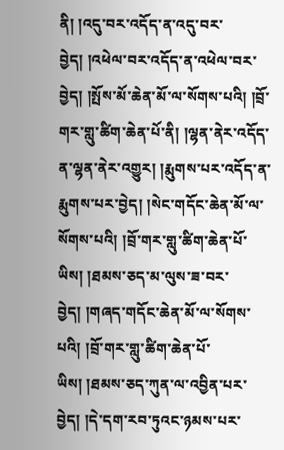ནི། །འདུ་བར་འདོད་ན་འདུ་བར་བྱེད། །འཕེལ་བར་འདོད་ན་འཕེལ་བར་བྱེད། །སྤོས་མོ་ཆེན་མོ་ལ་སོགས་པའི། །བྲོ་གར་གླུ་ཚིག་ཆེན་པོ་ནི། །ལྷན་ནེར་འདོད་ན་ལྷན་ནེར་འགྱུར། །རྨུགས་པར་འདོད་ན་རྨུགས་པར་བྱེད། །སེང་གདོང་ཆེན་མོ་ལ་སོགས་པའི། །བྲོ་གར་གླུ་ཚིག་ཆེན་པོ་ཡིས། །ཐམས་ཅད་མ་ལུས་ཟ་བར་བྱེད། །གཞད་གདོང་ཆེན་མོ་ལ་སོགས་པའི། །བྲོ་གར་གླུ་ཚིག་ཆེན་པོ་ཡིས། །ཐམས་ཅད་ཀུན་ལ་འབྱིན་པར་བྱེད། །དེ་དག་རབ་ཏུའང་ཉམས་པར་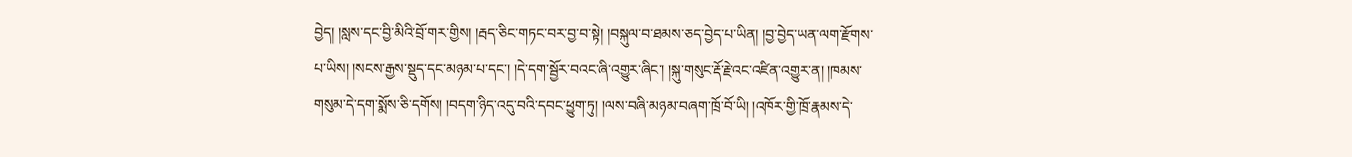བྱེད། །སླས་དང་བྱི་མིའི་བྲོ་གར་གྱིས། །རྦད་ཅིང་གཏང་བར་བྱ་བ་སྟེ། །བསྐུལ་བ་ཐམས་ཅད་བྱེད་པ་ཡིན། །བྱ་བྱེད་ཡན་ལག་རྫོགས་པ་ཡིས། །སངས་རྒྱས་སྡུད་དང་མཉམ་པ་དང་། །དེ་དག་སྦྱོར་བའང་ཞི་འགྱུར་ཞིང་། །སྐུ་གསུང་རྡོ་རྗེ་འང་འཛིན་འགྱུར་ན། །ཁམས་གསུམ་དེ་དག་སྨོས་ཅི་དགོས། །བདག་ཉིད་འདུ་བའི་དབང་ཕྱུག་ཏུ། །ལས་བཞི་མཉམ་བཞག་ཁྲོ་བོ་ཡི། །འཁོར་གྱི་ཁྲོ་རྣམས་དེ་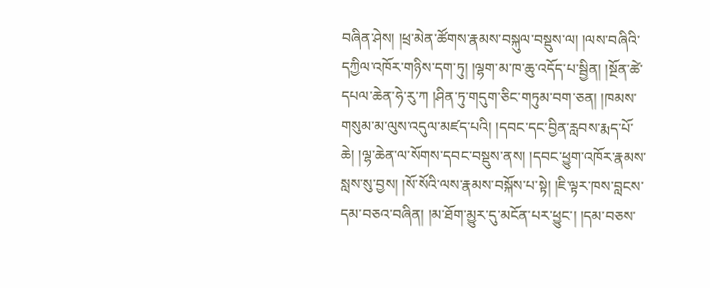བཞིན་ཤེས། །ཕྲ་མེན་ཚོགས་རྣམས་བསྐུལ་བསྡུས་ལ། །ལས་བཞིའི་དཀྱིལ་འཁོར་གཉིས་དག་ཏུ། །ལྷག་མ་ཁ་ཆུ་འདོད་པ་སྦྱིན། །སྔོན་ཚེ་དཔལ་ཆེན་ཧེ་རུ་ཀ །ཤིན་ཏུ་གདུག་ཅིང་གཏུམ་བག་ཅན། །ཁམས་གསུམ་མ་ལུས་འདུལ་མཛད་པའི། །དབང་དང་བྱིན་རླབས་རྨད་པོ་ཆེ། །ལྷ་ཆེན་ལ་སོགས་དབང་བསྡུས་ནས། །དབང་ཕྱུག་འཁོར་རྣམས་སླས་སུ་བྱས། །སོ་སོའི་ལས་རྣམས་བསྐོས་པ་སྟེ། །ཇི་ལྟར་ཁས་བླངས་དམ་བཅའ་བཞིན། །མ་ཐོག་མྱུར་དུ་མངོན་པར་ཕྱུང་། །དམ་བཅས་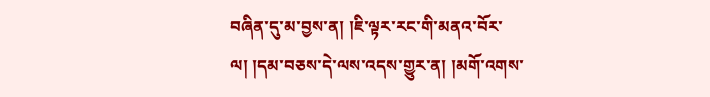བཞིན་དུ་མ་བྱས་ན། །ཇི་ལྟར་རང་གི་མནའ་བོར་ལ། །དམ་བཅས་དེ་ལས་འདས་གྱུར་ན། །མགོ་འགས་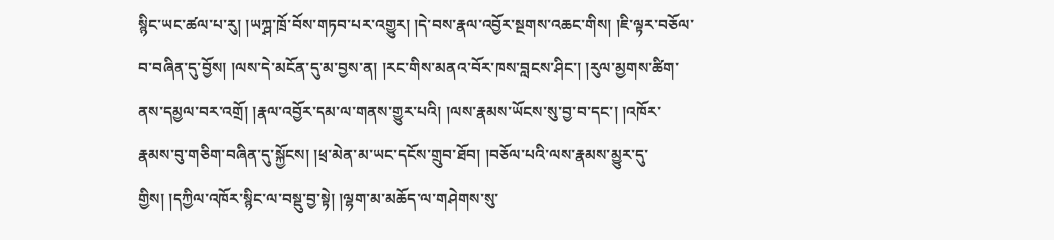སྙིང་ཡང་ཚལ་པ་རུ། །ཡཀྴ་ཁྲོ་བོས་གཏབ་པར་འགྱུར། །དེ་བས་རྣལ་འབྱོར་སྔགས་འཆང་གིས། །ཇི་ལྟར་བཅོལ་བ་བཞིན་དུ་བྱོས། །ལས་དེ་མངོན་དུ་མ་བྱས་ན། །རང་གིས་མནའ་བོར་ཁས་བླངས་ཤིང་། །རུལ་མྱགས་ཚིག་ནས་དམྱལ་བར་འགྲོ། །རྣལ་འབྱོར་དམ་ལ་གནས་གྱུར་པའི། །ལས་རྣམས་ཡོངས་སུ་བྱ་བ་དང་། །འཁོར་རྣམས་བུ་གཅིག་བཞིན་དུ་སྐྱོངས། །ཕྲ་མེན་མ་ཡང་དངོས་གྲུབ་ཐོབ། །བཅོལ་པའི་ལས་རྣམས་མྱུར་དུ་གྱིས། །དཀྱིལ་འཁོར་སྙིང་ལ་བསྡུ་བྱ་སྟེ། །ལྷག་མ་མཆོད་ལ་གཤེགས་སུ་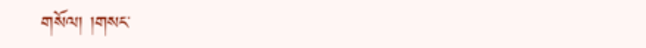གསོལ། །གསང་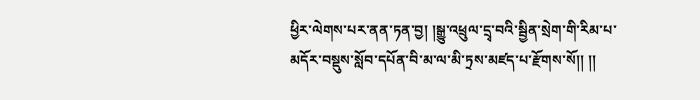ཕྱིར་ལེགས་པར་ནན་ཏན་བྱ། །སྒྱུ་འཕྲུལ་དྲྭ་བའི་སྦྱིན་སྲེག་གི་རིམ་པ་མདོར་བསྡུས་སློབ་དཔོན་བི་མ་ལ་མི་ཏྲས་མཛད་པ་རྫོགས་སོ།། །།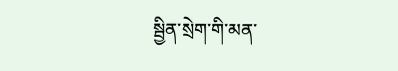སྦྱིན་སྲེག་གི་མན་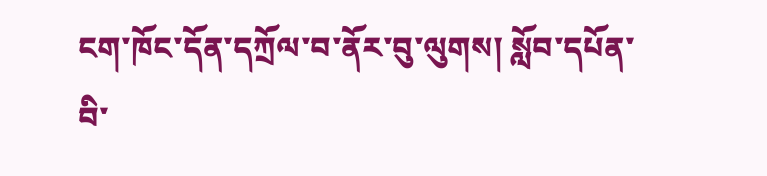ངག་ཁོང་དོན་དཀྲོལ་བ་ནོར་བུ་ལུགས། སློབ་དཔོན་བི་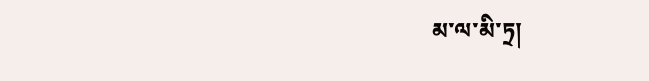མ་ལ་མི་ཏྲ།